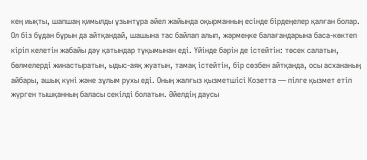кең иықты, шапшаң қимылды ұзынтұра әйел жайында оқырманның есінде бірдеңелер қалған болар. Ол біз бұдан бұрын да айтқандай, шашына тас байлап алып, жәрмеңке балағандарына баса-көктеп кіріп келетін жабайы дәу қатындар тұқымынан еді. Үйінде бәрін де істейтін: төсек салатын, бөлмелерді жинастыратын, ыдыс-аяқ жуатын, тамақ істейтін, бір сөзбен айтқанда, осы асхананың айбары, ашық күні және зұлым рухы еді. Оның жалғыз қызметшісі Козетта — пілге қызмет етіп жүрген тышқанның баласы секілді болатын. Әйелдің даусы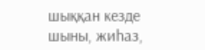шыққан кезде шыны, жиһаз,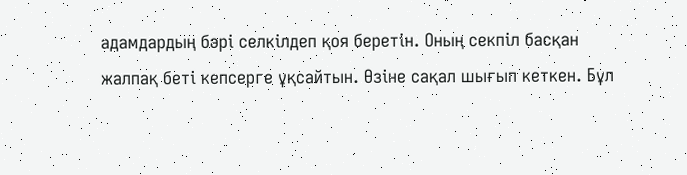адамдардың бәрі селкілдеп қоя беретін. Оның секпіл басқан жалпақ беті кепсерге ұқсайтын. Өзіне сақал шығып кеткен. Бұл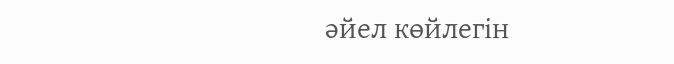әйел көйлегін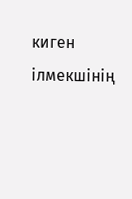киген ілмекшінің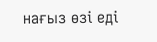нағыз өзі еді